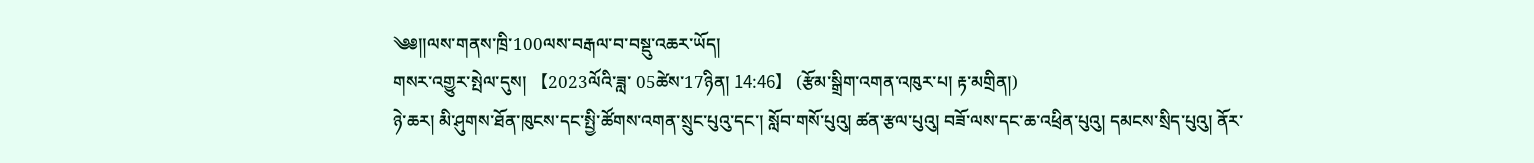༄༅།།ལས་གནས་ཁྲི་100ལས་བརྒལ་བ་བསྡུ་འཆར་ཡོད།
གསར་འགྱུར་སྤེལ་དུས། 【2023ལོའི་ཟླ་ 05ཚེས་17ཉིན། 14:46】 (རྩོམ་སྒྲིག་འགན་འཁུར་པ། རྟ་མགྲིན།)
ཉེ་ཆར། མི་ཤུགས་ཐོན་ཁུངས་དང་སྤྱི་ཚོགས་འགན་སྲུང་པུའུ་དང་། སློབ་གསོ་པུའུ། ཚན་རྩལ་པུའུ། བཟོ་ལས་དང་ཆ་འཕྲིན་པུའུ། དམངས་སྲིད་པུའུ། ནོར་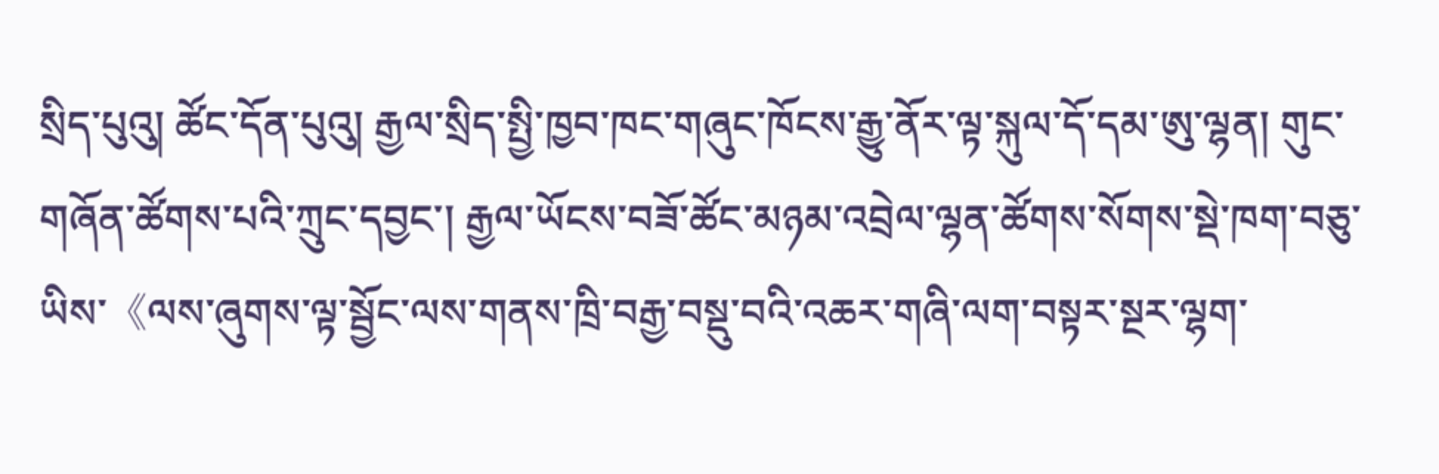སྲིད་པུའུ། ཚོང་དོན་པུའུ། རྒྱལ་སྲིད་སྤྱི་ཁྱབ་ཁང་གཞུང་ཁོངས་རྒྱུ་ནོར་ལྟ་སྐུལ་དོ་དམ་ཨུ་ལྷན། གུང་གཞོན་ཚོགས་པའི་ཀྲུང་དབྱང་། རྒྱལ་ཡོངས་བཟོ་ཚོང་མཉམ་འབྲེལ་ལྷན་ཚོགས་སོགས་སྡེ་ཁག་བཅུ་ཡིས་《ལས་ཞུགས་ལྟ་སྦྱོང་ལས་གནས་ཁྲི་བརྒྱ་བསྡུ་བའི་འཆར་གཞི་ལག་བསྟར་སྔར་ལྷག་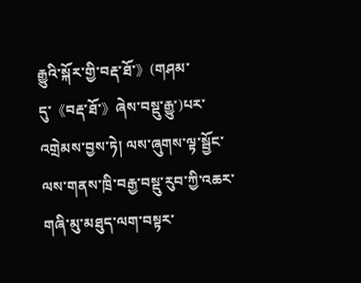རྒྱུའི་སྐོར་གྱི་བརྡ་ཐོ་》(གཤམ་དུ་《བརྡ་ཐོ་》ཞེས་བསྡུ་རྒྱུ་)པར་འགྲེམས་བྱས་ཏེ། ལས་ཞུགས་ལྟ་སྦྱོང་ལས་གནས་ཁྲི་བརྒྱ་བསྡུ་རུབ་ཀྱི་འཆར་གཞི་མུ་མཐུད་ལག་བསྟར་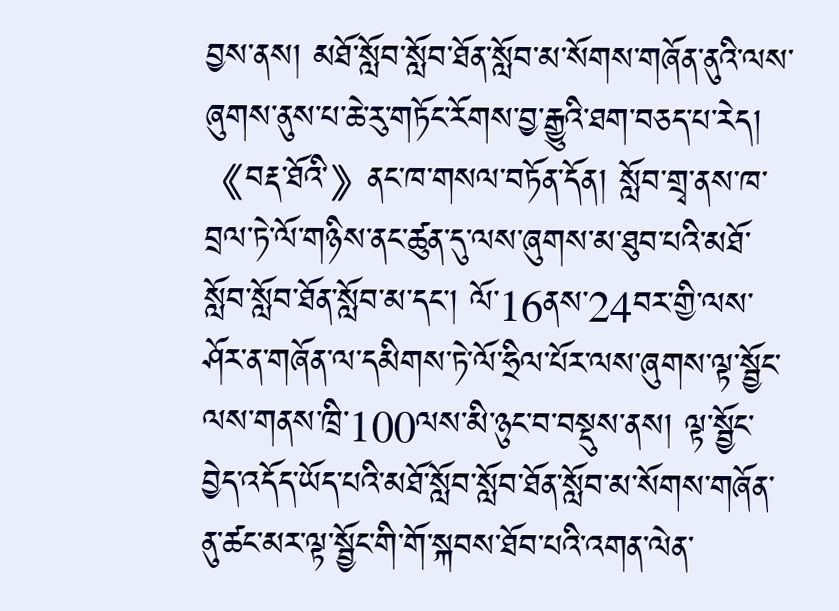བྱས་ནས། མཐོ་སློབ་སློབ་ཐོན་སློབ་མ་སོགས་གཞོན་ནུའི་ལས་ཞུགས་ནུས་པ་ཆེ་རུ་གཏོང་རོགས་བྱ་རྒྱུའི་ཐག་བཅད་པ་རེད།
《བརྡ་ཐོའི་》ནང་ཁ་གསལ་བཏོན་དོན། སློབ་གྲྭ་ནས་ཁ་བྲལ་ཏེ་ལོ་གཉིས་ནང་ཚུན་དུ་ལས་ཞུགས་མ་ཐུབ་པའི་མཐོ་སློབ་སློབ་ཐོན་སློབ་མ་དང་། ལོ་16ནས་24བར་གྱི་ལས་ཤོར་ན་གཞོན་ལ་དམིགས་ཏེ་ལོ་ཧྲིལ་པོར་ལས་ཞུགས་ལྟ་སྦྱོང་ལས་གནས་ཁྲི་100ལས་མི་ཉུང་བ་བསྡུས་ནས། ལྟ་སྦྱོང་བྱེད་འདོད་ཡོད་པའི་མཐོ་སློབ་སློབ་ཐོན་སློབ་མ་སོགས་གཞོན་ནུ་ཚང་མར་ལྟ་སྦྱོང་གི་གོ་སྐབས་ཐོབ་པའི་འགན་ལེན་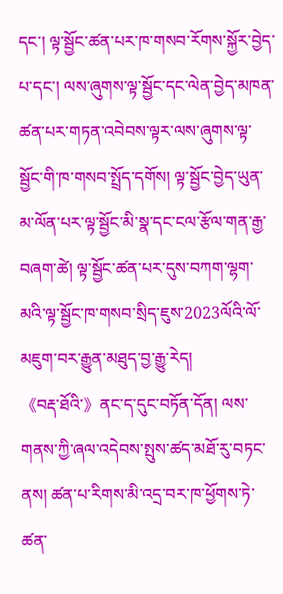དང་། ལྟ་སྦྱོང་ཚན་པར་ཁ་གསབ་རོགས་སྐྱོར་བྱེད་པ་དང་། ལས་ཞུགས་ལྟ་སྦྱོང་དང་ལེན་བྱེད་མཁན་ཚན་པར་གཏན་འབེབས་ལྟར་ལས་ཞུགས་ལྟ་སྦྱོང་གི་ཁ་གསབ་སྤྲོད་དགོས། ལྟ་སྦྱོང་བྱེད་ཡུན་མ་ལོན་པར་ལྟ་སྦྱོང་མི་སྣ་དང་ངལ་རྩོལ་གན་རྒྱ་བཞག་ཚེ། ལྟ་སྦྱོང་ཚན་པར་དུས་བཀག་ལྷག་མའི་ལྟ་སྦྱོང་ཁ་གསབ་སྲིད་ཇུས་2023ལོའི་ལོ་མཇུག་བར་རྒྱུན་མཐུད་བྱ་རྒྱུ་རེད།
《བརྡ་ཐོའི་》ནང་ད་དུང་བཏོན་དོན། ལས་གནས་ཀྱི་ཞལ་འདེབས་སྤུས་ཚད་མཐོ་རུ་བཏང་ནས། ཚན་པ་རིགས་མི་འདྲ་བར་ཁ་ཕྱོགས་ཏེ་ཚན་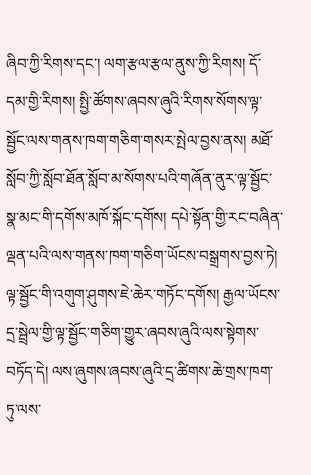ཞིབ་ཀྱི་རིགས་དང་། ལག་རྩལ་རྩལ་ནུས་ཀྱི་རིགས། དོ་དམ་གྱི་རིགས། སྤྱི་ཚོགས་ཞབས་ཞུའི་རིགས་སོགས་ལྟ་སྦྱོང་ལས་གནས་ཁག་གཅིག་གསར་སྤེལ་བྱས་ནས། མཐོ་སློབ་ཀྱི་སློབ་ཐོན་སློབ་མ་སོགས་པའི་གཞོན་ནུར་ལྟ་སྦྱོང་སྣ་མང་གི་དགོས་མཁོ་སྐོང་དགོས། དཔེ་སྟོན་གྱི་རང་བཞིན་ལྡན་པའི་ལས་གནས་ཁག་གཅིག་ཡོངས་བསྒྲགས་བྱས་ཏེ། ལྟ་སྦྱོང་གི་འགུག་ཤུགས་ཇེ་ཆེར་གཏོང་དགོས། རྒྱལ་ཡོངས་དྲ་སྦྲེལ་གྱི་ལྟ་སྦྱོང་གཅིག་གྱུར་ཞབས་ཞུའི་ལས་སྟེགས་བཏོད་དེ། ལས་ཞུགས་ཞབས་ཞུའི་དྲ་ཚིགས་ཆེ་གྲས་ཁག་ཏུ་ལས་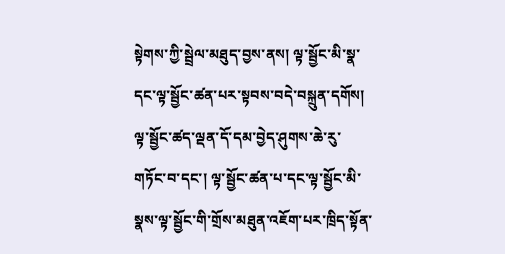སྟེགས་ཀྱི་སྦྲེལ་མཐུད་བྱས་ནས། ལྟ་སྦྱོང་མི་སྣ་དང་ལྟ་སྦྱོང་ཚན་པར་སྟབས་བདེ་བསྐྲུན་དགོས། ལྟ་སྦྱོང་ཚད་ལྡན་དོ་དམ་བྱེད་ཤུགས་ཆེ་རུ་གཏོང་བ་དང་། ལྟ་སྦྱོང་ཚན་པ་དང་ལྟ་སྦྱོང་མི་སྣས་ལྟ་སྦྱོང་གི་གྲོས་མཐུན་འཇོག་པར་ཁྲིད་སྟོན་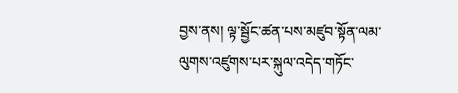བྱས་ནས། ལྟ་སྦྱོང་ཚན་པས་མཛུབ་སྟོན་ལམ་ལུགས་འཛུགས་པར་སྐུལ་འདེད་གཏོང་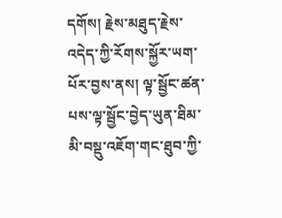དགོས། རྗེས་མཐུད་རྗེས་འདེད་ཀྱི་རོགས་སྐྱོར་ཡག་པོར་བྱས་ནས། ལྟ་སྦྱོང་ཚན་པས་ལྟ་སྦྱོང་བྱེད་ཡུན་ཐིམ་མི་བསྡུ་འཇོག་གང་ཐུབ་ཀྱི་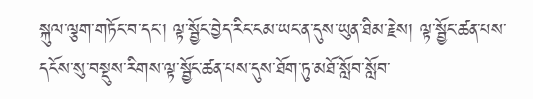སྐུལ་ལྕག་གཏོང་བ་དང་། ལྟ་སྦྱོང་བྱེད་རིང་ངམ་ཡང་ན་དུས་ཡུན་ཐིམ་རྗེས། ལྟ་སྦྱོང་ཚན་པས་དངོས་སུ་བསྡུས་རིགས་ལྟ་སྦྱོང་ཚན་པས་དུས་ཐོག་ཏུ་མཐོ་སློབ་སློབ་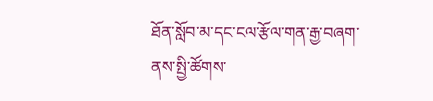ཐོན་སློབ་མ་དང་ངལ་རྩོལ་གན་རྒྱ་བཞག་ནས་སྤྱི་ཚོགས་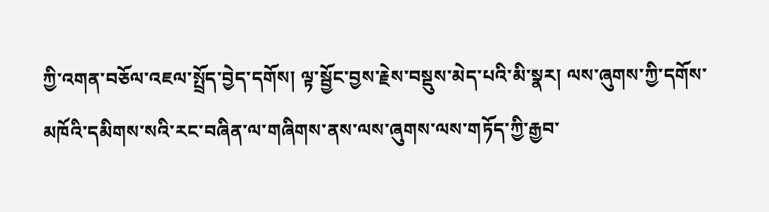ཀྱི་འགན་བཅོལ་འཇལ་སྤྲོད་བྱེད་དགོས། ལྟ་སྦྱོང་བྱས་རྗེས་བསྡུས་མེད་པའི་མི་སྣར། ལས་ཞུགས་ཀྱི་དགོས་མཁོའི་དམིགས་སའི་རང་བཞིན་ལ་གཞིགས་ནས་ལས་ཞུགས་ལས་གཏོད་ཀྱི་རྒྱབ་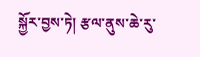སྐྱོར་བྱས་ཏེ། རྩལ་ནུས་ཆེ་རུ་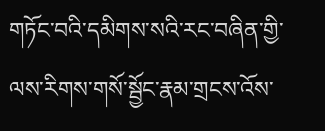གཏོང་བའི་དམིགས་སའི་རང་བཞིན་གྱི་ལས་རིགས་གསོ་སྦྱོང་རྣམ་གྲངས་འོས་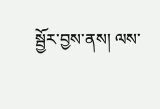སྦྱོར་བྱས་ནས། ལས་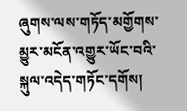ཞུགས་ལས་གཏོད་མགྱོགས་མྱུར་མངོན་འགྱུར་ཡོང་བའི་སྐུལ་འདེད་གཏོང་དགོས།